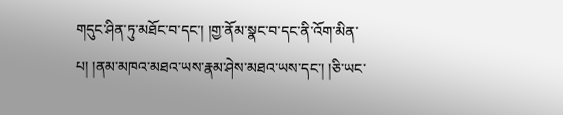གདུང་ཤིན་ཏུ་མཐོང་བ་དང་། །གྱ་ནོམ་སྣང་བ་དང་ནི་འོག་མིན་པ། །ནམ་མཁའ་མཐའ་ཡས་རྣམ་ཤེས་མཐའ་ཡས་དང་། །ཅི་ཡང་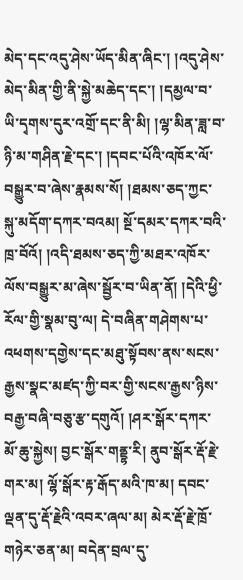མེད་དང་འདུ་ཤེས་ཡོད་མིན་ཞིང་། །འདུ་ཤེས་མེད་མིན་གྱི་ནི་སྐྱེ་མཆེད་དང་། །དམྱལ་བ་ཡི་དྭགས་དུར་འགྲོ་དང་ནི་མི། །ལྷ་མིན་ཟླ་བ་ཉི་མ་གཤིན་རྗེ་དང་། །དབང་པོའི་འཁོར་ལོ་བསྒྱུར་བ་ཞེས་རྣམས་སོ། །ཐམས་ཅད་ཀྱང་སྐུ་མདོག་དཀར་བའམ། སྔོ་དམར་དཀར་བའི་ཁྲ་བོའོ། །འདི་ཐམས་ཅད་ཀྱི་མཐར་འཁོར་ལོས་བསྒྱུར་མ་ཞེས་སྦྱོར་བ་ཡིན་ནོ། །དེའི་ཕྱི་རོལ་གྱི་སྣམ་བུ་ལ། དེ་བཞིན་གཤེགས་པ་འཕགས་དགྱེས་དང་མཐུ་སྟོབས་ནས་སངས་རྒྱས་སྣང་མཛད་ཀྱི་བར་གྱི་སངས་རྒྱས་ཉིས་བརྒྱ་བཞི་བཅུ་རྩ་དགུའོ། །ཤར་སྒོར་དཀར་མོ་ཆུ་སྐྱེས། བྱང་སྒོར་གནྡྷ་རི། ནུབ་སྒོར་རྡོ་རྗེ་གར་མ། ལྷོ་སྒོར་རྟ་རྒོད་མའི་ཁ་མ། དབང་ལྡན་དུ་རྡོ་རྗེའི་འབར་ཞལ་མ། མེར་རྡོ་རྗེ་ཁྲོ་གཉེར་ཅན་མ། བདེན་བྲལ་དུ་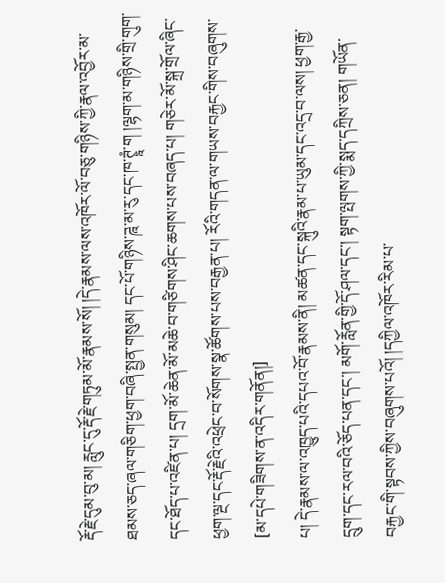རྡོ་རྗེ་དུམ་བུ་མ། རླུང་དུ་རྡོ་རྗེ་གཏུམ་མོ་རྣམས་སོ། །དེ་རྣམས་ལས་འཁོར་ལོ་བཅུ་གཉིས་ཀྱི་རྣལ་འབྱོར་མ་ཐམས་ཅད་ཞལ་གཅིག་ཕྱག་བཞི་སྤྱན་གསུམ། དང་པོ་གཉིས་ཌཱ་མ་རུ་དང་ཁ་ཊྭཱཾ་ག །ལྷག་མ་གཉིས་གྲི་གུག་དང་ཐོད་པ་འཛིན་པ། དྲག་མོ་ཆེན་མོ་མཆེ་བ་གཙིགས་ཤིང་ཆགས་པས་བཞད་པ། གཅེར་མོ་སྐྲ་གྲོལ་ཞིང་ཕྱག་ལྔ་དང་རྡོ་རྗེའི་འཕྲེང་བ་སོགས་སྣ་ཚོགས་པས་བརྒྱན་པ། རོའི་གདན་ལ་གཡས་བརྐྱང་གིས་བཞུགས་
[མ་དཔེ་གཟིགས་ན་འདིར་གནོན།]
པ། དེ་རྣམས་ལ་འཁྱུད་པའི་དཔའ་བོ་རྣམས་ནི། མཚན་དང་སྐུའི་རྣམ་པ་ཡུམ་དང་འདྲ་བ་ལས། ཕྱག་རྒྱ་དྲུག་དང་རལ་བའི་ཅོད་པན་དང་། མགོ་རློན་གྱི་དོ་ཤལ་དང་། སྟག་ལྤགས་ཀྱི་སྨད་དཀྲིས་ཅན། གཡོན་བརྐྱང་གི་སྟབས་ཀྱིས་བཞུགས་པའོ། །དཀྱིལ་འཁོར་རིམ་པ་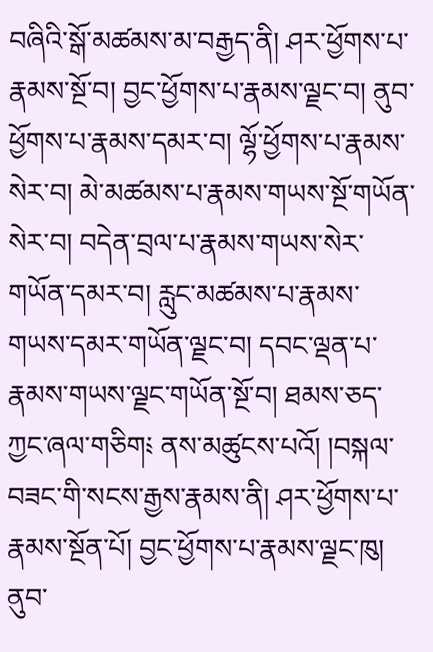བཞིའི་སྒོ་མཚམས་མ་བརྒྱད་ནི། ཤར་ཕྱོགས་པ་རྣམས་སྔོ་བ། བྱང་ཕྱོགས་པ་རྣམས་ལྗང་བ། ནུབ་ཕྱོགས་པ་རྣམས་དམར་བ། ལྷོ་ཕྱོགས་པ་རྣམས་སེར་བ། མེ་མཚམས་པ་རྣམས་གཡས་སྔོ་གཡོན་སེར་བ། བདེན་བྲལ་པ་རྣམས་གཡས་སེར་གཡོན་དམར་བ། རླུང་མཚམས་པ་རྣམས་གཡས་དམར་གཡོན་ལྗང་བ། དབང་ལྡན་པ་རྣམས་གཡས་ལྗང་གཡོན་སྔོ་བ། ཐམས་ཅད་ཀྱང་ཞལ་གཅིག༴ ནས་མཚུངས་པའོ། །བསྐལ་བཟང་གི་སངས་རྒྱས་རྣམས་ནི། ཤར་ཕྱོགས་པ་རྣམས་སྔོན་པོ། བྱང་ཕྱོགས་པ་རྣམས་ལྗང་ཁུ། ནུབ་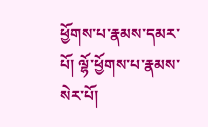ཕྱོགས་པ་རྣམས་དམར་པོ། ལྷོ་ཕྱོགས་པ་རྣམས་སེར་པོ།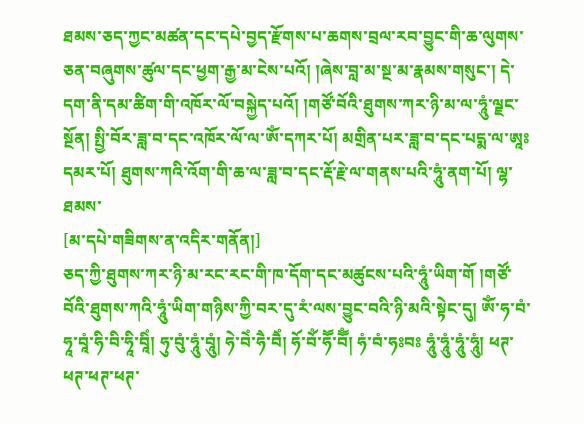ཐམས་ཅད་ཀྱང་མཚན་དང་དཔེ་བྱད་རྫོགས་པ་ཆགས་བྲལ་རབ་བྱུང་གི་ཆ་ལུགས་ཅན་བཞུགས་ཚུལ་དང་ཕྱག་རྒྱ་མ་ངེས་པའོ། །ཞེས་བླ་མ་སྔ་མ་རྣམས་གསུང་། དེ་དག་ནི་དམ་ཚིག་གི་འཁོར་ལོ་བསྐྱེད་པའོ། །གཙོ་བོའི་ཐུགས་ཀར་ཉི་མ་ལ་ཧཱུཾ་ལྗང་སྔོན། སྤྱི་བོར་ཟླ་བ་དང་འཁོར་ལོ་ལ་ཨོཾ་དཀར་པོ། མགྲིན་པར་ཟླ་བ་དང་པདྨ་ལ་ཨཱཿདམར་པོ། ཐུགས་ཀའི་འོག་གི་ཆ་ལ་ཟླ་བ་དང་རྡོ་རྗེ་ལ་གནས་པའི་ཧཱུཾ་ནག་པོ། ལྷ་ཐམས་
[མ་དཔེ་གཟིགས་ན་འདིར་གནོན།]
ཅད་ཀྱི་ཐུགས་ཀར་ཉི་མ་རང་རང་གི་ཁ་དོག་དང་མཚུངས་པའི་ཧཱུཾ་ཡིག་གོ །གཙོ་བོའི་ཐུགས་ཀའི་ཧཱུཾ་ཡིག་གཉིས་ཀྱི་བར་དུ་རཾ་ལས་བྱུང་བའི་ཉི་མའི་སྟེང་དུ། ཨོཾ་ཧ་བཾ་ཧཱ་བཱཾ་ཧི་བི་ཧཱི་བཱིཾ། ཧུ་བུཾ་ཧཱུཾ་བཱུཾ། ཧེ་བེཾ་ཧཻ་བཻཾ། ཧོ་བོཾ་ཧཽ་བཽཾ། ཧཾ་བཾ་ཧཿབཿ ཧཱུཾ་ཧཱུཾ་ཧཱུཾ་ཧཱུཾ། ཕཊ་ཕཊ་ཕཊ་ཕཊ་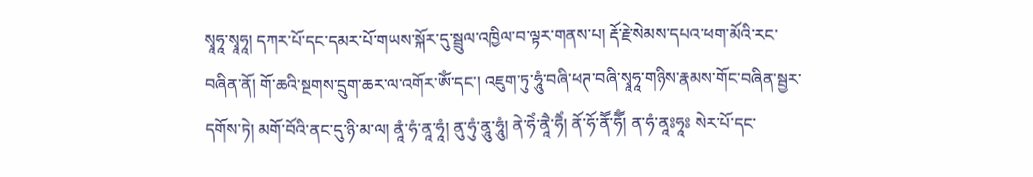སྭཱཧཱ་སྭཱཧཱ། དཀར་པོ་དང་དམར་པོ་གཡས་སྐོར་དུ་སྦྲུལ་འཁྱིལ་བ་ལྟར་གནས་པ། རྡོ་རྗེ་སེམས་དཔའ་ཕག་མོའི་རང་བཞིན་ནོ། གོ་ཆའི་སྔགས་དྲུག་ཆར་ལ་འགོར་ཨོཾ་དང་། འཇུག་ཏུ་ཧཱུཾ་བཞི་ཕཊ་བཞི་སྭཱཧཱ་གཉིས་རྣམས་གོང་བཞིན་སྦྱར་དགོས་ཏེ། མགོ་བོའི་ནང་དུ་ཉི་མ་ལ། ནཱཾ་ཧཾ་ནཱ་ཧཱཾ། ནུ་ཧུཾ་ནཱུ་ཧཱུཾ། ནེ་ཧེཾ་ནཱཻ་ཧཻཾ། ནོ་ཧོ་ནཽ་ཧཽཾ། ན་ཧཾ་ནཱཿཧཱཿ སེར་པོ་དང་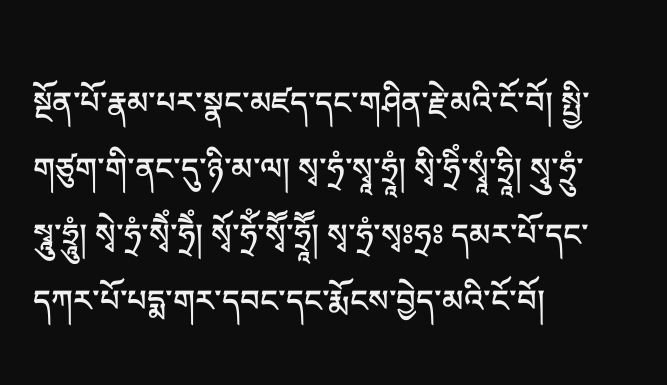སྔོན་པོ་རྣམ་པར་སྣང་མཛད་དང་གཤིན་རྗེ་མའི་ངོ་བོ། སྤྱི་གཙུག་གི་ནང་དུ་ཉི་མ་ལ། སྭ་ཧྲཾ་སྭཱ་ཧྲཱཾ། སྭི་ཧྲིཾ་སྭཱཾ་ཧྲཱི། སྭུ་ཧྲུཾ་སྭཱུ་ཧྲཱུཾ། སྭེ་ཧྲཾ་སྭཻཾ་ཧྲཻཾ། སྭོ་ཧྲོཾ་སྭཽ་ཧྲཱཽ། སྭ་ཧྲཾ་སྭཿཧྲཿ དམར་པོ་དང་དཀར་པོ་པདྨ་གར་དབང་དང་རྨོངས་བྱེད་མའི་ངོ་བོ།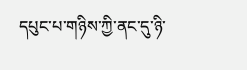དཔུང་པ་གཉིས་ཀྱི་ནང་དུ་ཉི་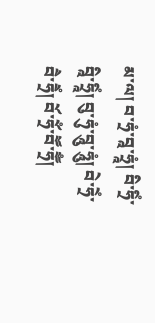མ་ལ། བ་ཧྲཾ་བཱ་ཧྲཱཾ། བི་ཧྲིཾ་བཱི་ཧྲཱིཾ། བུ་ཧུཾ་བཱུ་ཧཱུཾ། བེ་ཧྲེཾ་བཻ་ཧྲཻཾ། བོ་ཧྲོཾ་བཽ་ཧྲཽཾ།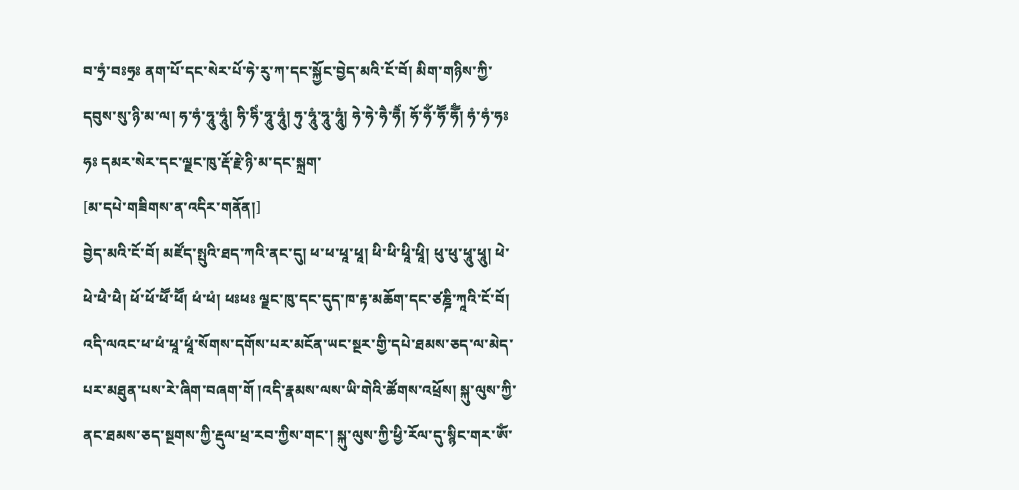བ་ཧྲཾ་བཿཧྲཿ ནག་པོ་དང་སེར་པོ་ཧེ་རུ་ཀ་དང་སྐྱོང་བྱེད་མའི་ངོ་བོ། མིག་གཉིས་ཀྱི་དབུས་སུ་ཉི་མ་ལ། ཧ་ཧཾ་ཧཱུ་ཧཱུཾ། ཧི་ཧིཾ་ཧཱུ་ཧཱུཾ། ཧུ་ཧཱུཾ་ཧཱུ་ཧཱུཾ། ཧེ་ཧེ་ཧཻ་ཧཻཾ། ཧོ་ཧོཾ་ཧཽ་ཧཽཾ། ཧཾ་ཧཾ་ཧཿཧཿ དམར་སེར་དང་ལྗང་ཁུ་རྡོ་རྗེ་ཉི་མ་དང་སྐྲག་
[མ་དཔེ་གཟིགས་ན་འདིར་གནོན།]
བྱེད་མའི་ངོ་བོ། མཛོད་སྤུའི་ཐད་ཀའི་ནང་དུ། ཕ་ཕ་ཕཱ་ཕཱ། ཕི་ཕི་ཕཱི་ཕཱི། ཕུ་ཕུ་ཕཱུ་ཕཱུ། ཕེ་ཕེ་ཕཻ་ཕཻ། ཕོ་ཕོ་ཕཽ་ཕཽ། ཕཾ་ཕཾ། ཕཿཕཿ ལྗང་ཁུ་དང་དུད་ཁ་རྟ་མཆོག་དང་ཙཎྜི་ཀཱའི་ངོ་བོ། འདི་ལའང་ཕ་ཕཾ་ཕཱ་ཕཱཾ་སོགས་དགོས་པར་མངོན་ཡང་སྔར་གྱི་དཔེ་ཐམས་ཅད་ལ་མེད་པར་མཐུན་པས་རེ་ཞིག་བཞག་གོ །འདི་རྣམས་ལས་ཡི་གེའི་ཚོགས་འཕྲོས། སྐུ་ལུས་ཀྱི་ནང་ཐམས་ཅད་སྔགས་ཀྱི་རྡུལ་ཕྲ་རབ་ཀྱིས་གང་། སྐུ་ལུས་ཀྱི་ཕྱི་རོལ་དུ་སྙིང་གར་ཨོཾ་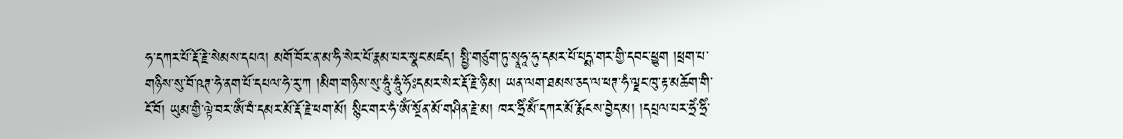ཧ་དཀར་པོ་རྡོ་རྗེ་སེམས་དཔའ། མགོ་བོར་ན་མ་ཧི་སེར་པོ་རྣམ་པར་སྣང་མཛད། སྤྱི་གཙུག་ཏུ་སྭཱཧཱ་ཧུ་དམར་པོ་པདྨ་གར་གྱི་དབང་ཕྱུག །ཕྲག་པ་གཉིས་སུ་བོ་ཥཊ་ཧེ་ནག་པོ་དཔལ་ཧེ་རུ་ཀ །མིག་གཉིས་སུ་ཧཱུཾ་ཧཱུཾ་ཧོཿདམར་སེར་རྡོ་རྗེ་ཉི་མ། ཡན་ལག་ཐམས་ཅད་ལ་ཕཊ་ཧཾ་ལྗང་ཁུ་རྟ་མཆོག་གི་ངོ་བོ། ཡུམ་གྱི་ལྟེ་བར་ཨོཾ་བཾ་དམར་མོ་རྡོ་རྗེ་ཕག་མོ། སྙིང་གར་ཧཾ་ཨོཾ་སྔོན་མོ་གཤིན་རྗེ་མ། ཁར་ཧྲིཾ་མོཾ་དཀར་མོ་རྨོངས་བྱེད་མ། །དཔྲལ་པར་ཧྲེཾ་ཧྲིཾ་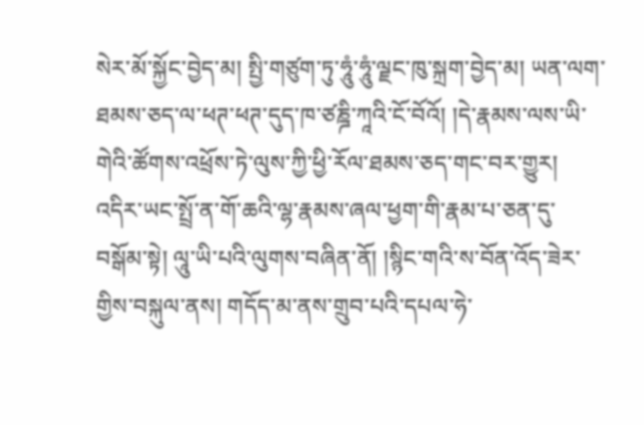སེར་མོ་སྐྱོང་བྱེད་མ། སྤྱི་གཙུག་ཏུ་ཧཱུཾ་ཧཱུཾ་ལྗང་ཁུ་སྐྲག་བྱེད་མ། ཡན་ལག་ཐམས་ཅད་ལ་ཕཊ་ཕཊ་དུད་ཁ་ཙཎྜི་ཀཱའི་ངོ་བོའོ། །དེ་རྣམས་ལས་ཡི་གེའི་ཚོགས་འཕྲོས་ཏེ་ལུས་ཀྱི་ཕྱི་རོལ་ཐམས་ཅད་གང་བར་གྱུར། འདིར་ཡང་སྤྲོ་ན་གོ་ཆའི་ལྷ་རྣམས་ཞལ་ཕྱག་གི་རྣམ་པ་ཅན་དུ་བསྒོམ་སྟེ། ལཱུ་ཡི་པའི་ལུགས་བཞིན་ནོ། །སྙིང་གའི་ས་བོན་འོད་ཟེར་གྱིས་བསྐུལ་ནས། གདོད་མ་ནས་གྲུབ་པའི་དཔལ་ཧེ་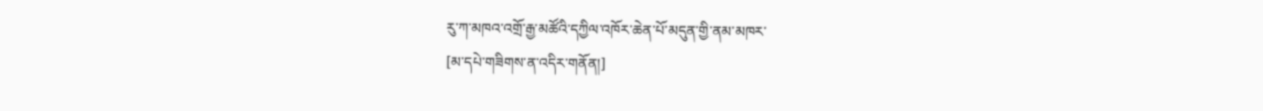རུ་ཀ་མཁའ་འགྲོ་རྒྱ་མཚོའི་དཀྱིལ་འཁོར་ཆེན་པོ་མདུན་གྱི་ནམ་མཁར་
[མ་དཔེ་གཟིགས་ན་འདིར་གནོན།]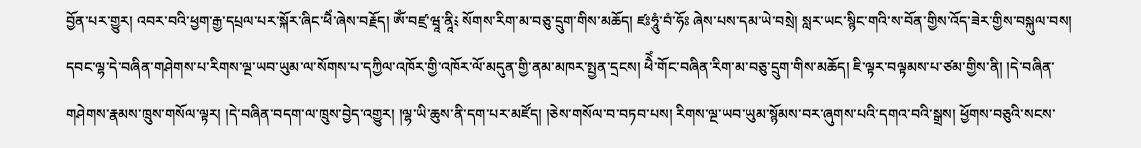བྱོན་པར་གྱུར། འབར་བའི་ཕྱག་རྒྱ་དཔྲལ་པར་སྐོར་ཞིང་ཕཻཾ་ཞེས་བརྗོད། ཨོཾ་བཛྲ་ཝཱ་ནཱི༴ སོགས་རིག་མ་བཅུ་དྲུག་གིས་མཆོད། ཛཿཧཱུཾ་བཾ་ཧོཿ ཞེས་པས་དམ་ཡེ་བསྲེ། སླར་ཡང་སྙིང་གའི་ས་བོན་གྱིས་འོད་ཟེར་གྱིས་བསྐུལ་བས། དབང་ལྷ་དེ་བཞིན་གཤེགས་པ་རིགས་ལྔ་ཡབ་ཡུམ་ལ་སོགས་པ་དཀྱིལ་འཁོར་གྱི་འཁོར་ལོ་མདུན་གྱི་ནམ་མཁར་སྤྱན་དྲངས། ཕཻེཾ་གོང་བཞིན་རིག་མ་བཅུ་དྲུག་གིས་མཆོད། ཇི་ལྟར་བལྟམས་པ་ཙམ་གྱིས་ནི། །དེ་བཞིན་གཤེགས་རྣམས་ཁྲུས་གསོལ་ལྟར། །དེ་བཞིན་བདག་ལ་ཁྲུས་བྱེད་འགྱུར། །ལྷ་ཡི་ཆུས་ནི་དག་པར་མཛོད། །ཅེས་གསོལ་བ་བཏབ་པས། རིགས་ལྔ་ཡབ་ཡུམ་སྙོམས་བར་ཞུགས་པའི་དགའ་བའི་སྒྲས། ཕྱོགས་བཅུའི་སངས་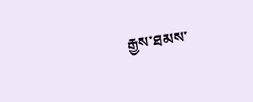རྒྱས་ཐམས་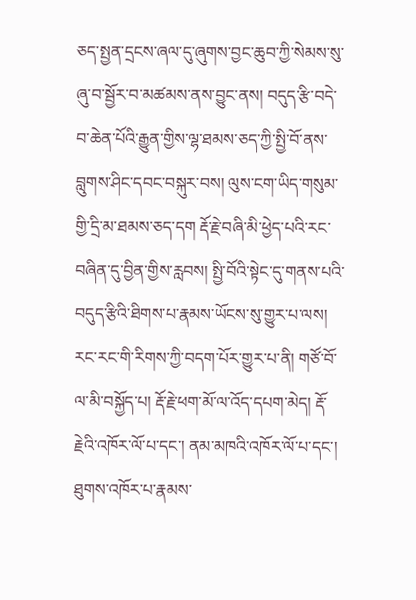ཅད་སྤྱན་དྲངས་ཞལ་དུ་ཞུགས་བྱང་ཆུབ་ཀྱི་སེམས་སུ་ཞུ་བ་སྦྱོར་བ་མཚམས་ནས་བྱུང་ནས། བདུད་རྩི་བདེ་བ་ཆེན་པོའི་རྒྱུན་གྱིས་ལྷ་ཐམས་ཅད་ཀྱི་སྤྱི་བོ་ནས་བླུགས་ཤིང་དབང་བསྐུར་བས། ལུས་ངག་ཡིད་གསུམ་གྱི་དྲི་མ་ཐམས་ཅད་དག རྡོ་རྗེ་བཞི་མི་ཕྱེད་པའི་རང་བཞིན་དུ་བྱིན་གྱིས་རླབས། སྤྱི་བོའི་སྟེང་དུ་གནས་པའི་བདུད་རྩིའི་ཐིགས་པ་རྣམས་ཡོངས་སུ་གྱུར་པ་ལས། རང་རང་གི་རིགས་ཀྱི་བདག་པོར་གྱུར་པ་ནི། གཙོ་བོ་ལ་མི་བསྐྱོད་པ། རྡོ་རྗེ་ཕག་མོ་ལ་འོད་དཔག་མེད། རྡོ་རྗེའི་འཁོར་ལོ་པ་དང་། ནམ་མཁའི་འཁོར་ལོ་པ་དང་། ཐུགས་འཁོར་པ་རྣམས་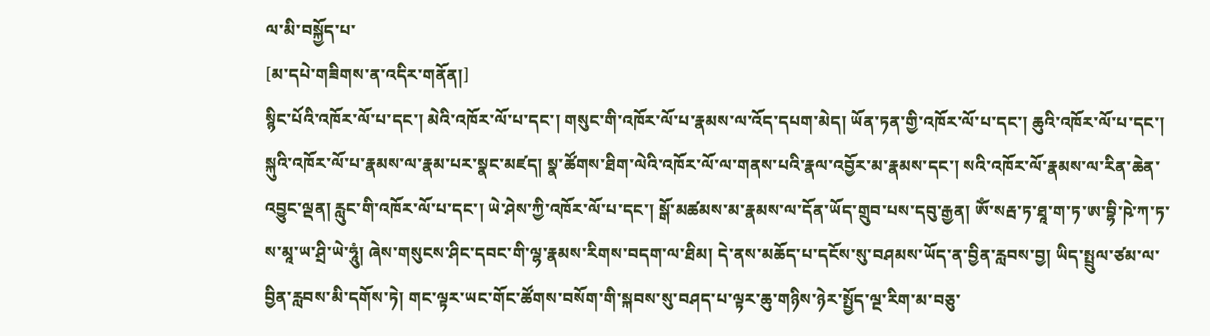ལ་མི་བསྐྱོད་པ་
[མ་དཔེ་གཟིགས་ན་འདིར་གནོན།]
སྙིང་པོའི་འཁོར་ལོ་པ་དང་། མེའི་འཁོར་ལོ་པ་དང་། གསུང་གི་འཁོར་ལོ་པ་རྣམས་ལ་འོད་དཔག་མེད། ཡོན་ཏན་གྱི་འཁོར་ལོ་པ་དང་། ཆུའི་འཁོར་ལོ་པ་དང་། སྐུའི་འཁོར་ལོ་པ་རྣམས་ལ་རྣམ་པར་སྣང་མཛད། སྣ་ཚོགས་ཐིག་ལེའི་འཁོར་ལོ་ལ་གནས་པའི་རྣལ་འབྱོར་མ་རྣམས་དང་། སའི་འཁོར་ལོ་རྣམས་ལ་རིན་ཆེན་འབྱུང་ལྡན། རླུང་གི་འཁོར་ལོ་པ་དང་། ཡེ་ཤེས་ཀྱི་འཁོར་ལོ་པ་དང་། སྒོ་མཚམས་མ་རྣམས་ལ་དོན་ཡོད་གྲུབ་པས་དབུ་རྒྱན། ཨོཾ་སརྦ་ཏ་ཐཱ་ག་ཏ་ཨ་བྷི་ཥེ་ཀ་ཏ་ས་མཱ་ཡ་ཤྲི་ཡེ་ཧཱུཾ། ཞེས་གསུངས་ཤིང་དབང་གི་ལྷ་རྣམས་རིགས་བདག་ལ་ཐིམ། དེ་ནས་མཆོད་པ་དངོས་སུ་བཤམས་ཡོད་ན་བྱིན་རླབས་བྱ། ཡིད་སྤྲུལ་ཙམ་ལ་བྱིན་རླབས་མི་དགོས་ཏེ། གང་ལྟར་ཡང་གོང་ཚོགས་བསོག་གི་སྐབས་སུ་བཤད་པ་ལྟར་ཆུ་གཉིས་ཉེར་སྤྱོད་ལྔ་རིག་མ་བཅུ་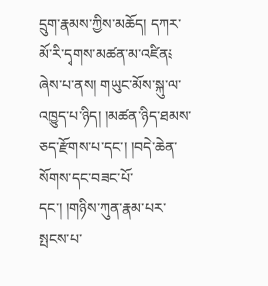དྲུག་རྣམས་ཀྱིས་མཆོད། དཀར་མོ་རི་དྭགས་མཚན་མ་འཛིན༴ ཞེས་པ་ནས། གཡུང་མོས་སྐུ་ལ་འཁྱུད་པ་ཉིད། །མཚན་ཉིད་ཐམས་ཅད་རྫོགས་པ་དང་། །བདེ་ཆེན་སོགས་དང་བཟང་པོ་དང་། །གཉིས་ཀུན་རྣམ་པར་སྤངས་པ་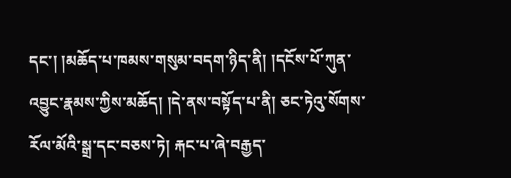དང་། །མཆོད་པ་ཁམས་གསུམ་བདག་ཉིད་ནི། །དངོས་པོ་ཀུན་འབྱུང་རྣམས་ཀྱིས་མཆོད། །དེ་ནས་བསྟོད་པ་ནི། ཅང་ཏེའུ་སོགས་རོལ་མོའི་སྒྲ་དང་བཅས་ཏེ། རྐང་པ་ཞེ་བརྒྱད་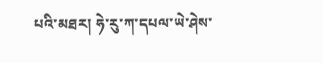པའི་མཐར། ཧེ་རུ་ཀ་དཔལ་ཡེ་ཤེས་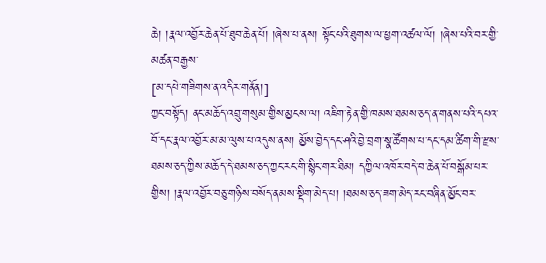ཆེ། །རྣལ་འབྱོར་ཆེན་པོ་ཐུབ་ཆེན་པོ། །ཞེས་པ་ནས། སྟོང་པའི་ཐུགས་ལ་ཕྱག་འཚལ་ལོ། །ཞེས་པའི་བར་གྱི་མཚན་བརྒྱས་
[མ་དཔེ་གཟིགས་ན་འདིར་གནོན།]
ཀྱང་བསྟོད། ནང་མཆོད་འབྲུ་གསུམ་གྱིས་མྱངས་ལ། འཇིག་རྟེན་གྱི་ཁམས་ཐམས་ཅད་ན་གནས་པའི་དཔའ་བོ་དང་རྣལ་འབྱོར་མ་མ་ལུས་པ་འདུས་ནས། མྱོས་བྱེད་དང་ཤའི་བྱེ་བྲག་སྣ་ཚོགས་པ་དང་དམ་ཚིག་གི་རྫས་ཐམས་ཅད་ཀྱིས་མཆོད་དེ་ཐམས་ཅད་ཀྱང་རང་གི་སྙིང་གར་ཐིམ། དཀྱིལ་འཁོར་བདེ་བ་ཆེན་པོ་བསྒོམ་པར་གྱིས། །རྣལ་འབྱོར་བཅུ་གཉིས་བསོད་ནམས་སྡིག་མེད་པ། །ཐམས་ཅད་ཟག་མེད་རང་བཞིན་མྱོང་བར་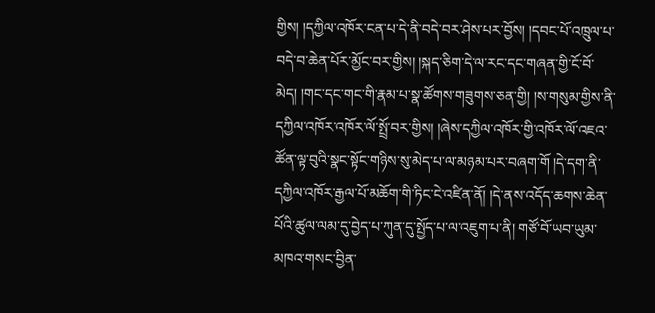གྱིས། །དཀྱིལ་འཁོར་ངན་པ་དེ་ནི་བདེ་བར་ཤེས་པར་བྱོས། །དབང་པོ་འཁྲུལ་པ་བདེ་བ་ཆེན་པོར་མྱོང་བར་གྱིས། །སྐད་ཅིག་དེ་ལ་རང་དང་གཞན་གྱི་ངོ་བོ་མེད། །གང་དང་གང་གི་རྣམ་པ་སྣ་ཚོགས་གཟུགས་ཅན་གྱི། །ས་གསུམ་གྱིས་ནི་དཀྱིལ་འཁོར་འཁོར་ལོ་སྤྲོ་བར་གྱིས། །ཞེས་དཀྱིལ་འཁོར་གྱི་འཁོར་ལོ་འཇའ་ཚོན་ལྟ་བུའི་སྣང་སྟོང་གཉིས་སུ་མེད་པ་ལ་མཉམ་པར་བཞག་གོ །དེ་དག་ནི་དཀྱིལ་འཁོར་རྒྱལ་པོ་མཆོག་གི་ཏིང་ངེ་འཛིན་ནོ། །དེ་ནས་འདོད་ཆགས་ཆེན་པོའི་ཚུལ་ལམ་དུ་བྱེད་པ་ཀུན་དུ་སྤྱོད་པ་ལ་འཇུག་པ་ནི། གཙོ་བོ་ཡབ་ཡུམ་མཁའ་གསང་བྱིན་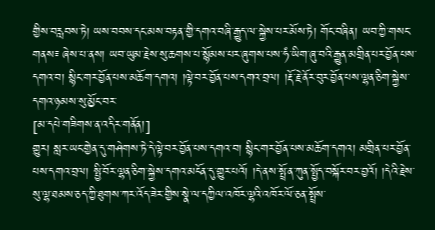གྱིས་བརླབས་ཏེ། ཡས་བབས་དང་མས་བརྟན་གྱི་དགའ་བཞི་རྒྱུད་ལ་སྐྱེས་པར་མོས་ཏེ། གོང་བཞིན། ཡབ་ཀྱི་གསང་གནས༴ ཞེས་པ་ནས། ཡབ་ཡུམ་རྗེས་སུ་ཆགས་པ་སྙོམས་པར་ཞུགས་པས་ཧཾ་ཡིག་ཞུ་བའི་རྒྱུན་མགྲིན་པར་བྱོན་པས་དགའ་བ། སྙིང་གར་བྱོན་པས་མཆོག་དགའ། །ལྟེ་བར་བྱོན་པས་དགའ་བྲལ། །རྡོ་རྗེ་ནོར་བུར་བྱོན་པས་ལྷན་ཅིག་སྐྱེས་དགའ་ཉམས་སུ་མྱོང་བར་
[མ་དཔེ་གཟིགས་ན་འདིར་གནོན།]
གྱུར། སླར་ཡང་གྱེན་དུ་གཤེགས་ཏེ་དེ་ལྟེ་བར་བྱོན་པས་དགའ་བ། སྙིང་གར་བྱོན་པས་མཆོག་དགའ། མགྲིན་པར་བྱོན་པས་དགའ་བྲལ། སྤྱི་བོར་ལྷན་ཅིག་སྐྱེས་དགའ་མངོན་དུ་གྱུར་པའོ། །དེ་ནས་སྤྲོ་ན་ཀུན་སྤྱོད་བསྐོར་བར་བྱའོ། །དེའི་རྗེས་སུ་ལྷ་ཐམས་ཅད་ཀྱི་ཐུགས་ཀར་འོད་ཟེར་གྱིས་སྣེ་ལ་དཀྱིལ་འཁོར་ལྷའི་འཁོར་ལོ་ཅན་སྤྲོས་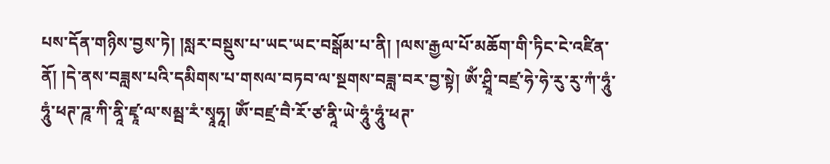པས་དོན་གཉིས་བྱས་ཏེ། །སླར་བསྡུས་པ་ཡང་ཡང་བསྒོམ་པ་ནི། །ལས་རྒྱལ་པོ་མཆོག་གི་ཏིང་ངེ་འཛིན་ནོ། །དེ་ནས་བཟླས་པའི་དམིགས་པ་གསལ་བཏབ་ལ་སྔགས་བཟླ་བར་བྱ་སྟེ། ཨོཾ་ཤྲཱི་བཛྲ་ཧེ་ཧེ་རུ་རུ་ཀཾ་ཧཱུཾ་ཧཱུཾ་ཕཊ་ཌཱ་ཀི་ནཱི་ཛྭཱ་ལ་སམྦ་རཾ་སྭཱཧཱ། ཨོཾ་བཛྲ་བཻ་རོ་ཙ་ནཱི་ཡེ་ཧཱུཾ་ཧཱུཾ་ཕཊ་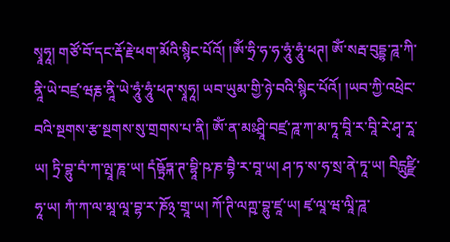སྭཱཧཱ། གཙོ་བོ་དང་རྡོ་རྗེ་ཕག་མོའི་སྙིང་པོའོ། །ཨོཾ་ཧྲི་ཧ་ཧ་ཧཱུཾ་ཧཱུཾ་ཕཊ། ཨོཾ་སརྦ་བུདྡྷ་ཌཱ་ཀི་ནཱི་ཡེ་བཛྲ་ཝརྞ་ནཱི་ཡེ་ཧཱུཾ་ཧཱུཾ་ཕཊ་སྭཱཧཱ། ཡབ་ཡུམ་གྱི་ཉེ་བའི་སྙིང་པོའོ། །ཡབ་ཀྱི་འཕྲེང་བའི་སྔགས་རྩ་སྔགས་སུ་གྲགས་པ་ནི། ཨོཾ་ན་མཿཤྲཱི་བཛྲ་ཌཱ་ཀ་མ་ཏཱ་བཱི་ར་བཱི་རེ་ཤྭ་རཱ་ཡ། ཏྲི་བྷུ་བཾ་ཀ་ལྤཱ་ཎཱ་ཡ། དཾཥྟྲོཏྐ་ཊ་བྷཱི་ཥ་ཎ་བྷཻ་ར་བཱ་ཡ། ཤ་ཏ་ས་ཧ་སྲ་ནེ་ཏཱ་ཡ། བིངྻུཛྫི་ཧཱ་ཡ། ཀཾ་ཀ་ལ་མཱ་ལཱ་བྷ་ར་ཎོ྅་གྲཱ་ཡ། ཀོ་ཊི་ལཀྵ་བྷུ་ཛཱ་ཡ། ཛྭ་ལཱ་ཝ་ལཱི་ཌཱ་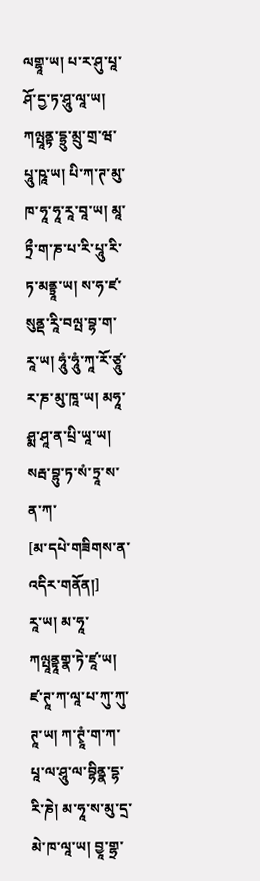ལགྷཱ་ཡ། པ་ར་ཤུ་པཱ་ཤོ་དྱ་ཏ་ཤཱུ་ལཱ་ཡ། ཀལྤཱནྟ་དྷྲུ་མྲུ་གྲ་ཝ་པཱུ་ཥཱ་ཡ། པི་ཀ་ཊ་མུ་ཁ་ཧཱ་ཧཱ་རཱ་བཱ་ཡ། མཱ་ཏྲྀ་ག་ཎ་པ་རི་པཱུ་རི་ཏ་མནྟྲཱ་ཡ། ས་ཧ་ཛ་སུནྡ་རཱི་བལྤ་བྷ་ག་རཱ་ཡ། ཧཱུཾ་ཧཱུཾ་ཀཱ་རོ་ཙཱུ་ར་ཎ་མུ་ཁཱ་ཡ། མཧཱ་ཤྨ་ཤཱ་ན་པྲི་ཡཱ་ཡ། སརྦ་བྷུ་ཏ་སཾ་ཏྲཱ་ས་ན་ཀ་
[མ་དཔེ་གཟིགས་ན་འདིར་གནོན།]
རཱ་ཡ། མ་ཧཱ་ཀལྤཱནྟཱགྣ་ཏེ་ཛཱ་ཡ། ཛ་ཊཱ་ཀ་ལཱ་པ་ཀུ་ཀུ་ཊཱ་ཡ། ཀ་ཊྭཱཾ་ག་ཀ་པཱ་ལ་ཤཱུ་ལ་བྷིནྣ་དྷ་རི་ཎེ། མ་ཧཱ་ས་མུ་དྲ་མེ་ཁ་ལཱ་ཡ། བྱཱ་གྷྲ་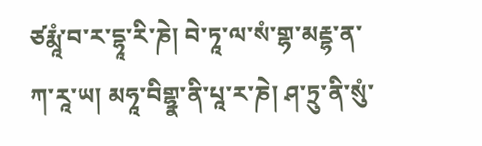ཙརྨཱཾ་བ་ར་དྷཱ་རི་ཎེ། བེ་ཏཱ་ལ་སཾ་གྷ་མརྡྷ་ན་ཀ་རཱ་ཡ། མཧཱ་བིགྷྣ་ནི་པཱ་ར་ཎེ། ཤ་ཏྲུ་ནི་སུཾ་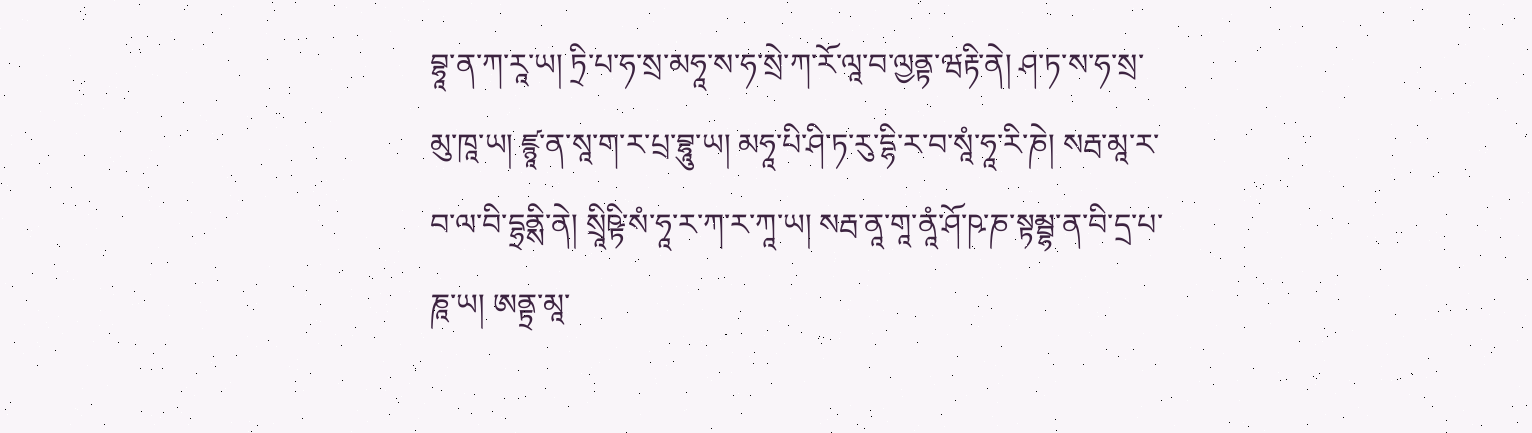བྷཱ་ན་ཀ་རཱ་ཡ། ཏྲི་པ་ཧ་སྲ་མཧཱ་ས་ཧ་སྲེ་ཀ་རོ་ལཱ་བ་ལྱནྟ་ཝརྟི་ནེ། ཤ་ཏ་ས་ཧ་སྲ་མུ་ཁཱ་ཡ། ཛྙཱ་ན་སཱ་ག་ར་པྲ་བྷཱུ་ཡ། མཧཱ་པི་ཤི་ཏ་རུ་དྷི་ར་བ་སཱཾ་ཧཱ་རི་ཎེ། སརྦ་མཱ་ར་བ་ལ་བི་དྷྲནྶི་ནེ། སྲཱིཥྟི་སཾ་ཧཱ་ར་ཀ་ར་ཀཱ་ཡ། སརྦ་ནཱ་གཱ་ནཱཾ་ཤོ་ཥ་ཎ་སྟམྦྷ་ན་བི་དྲ་པ་ཎཱ་ཡ། ཨནྟྲ་མཱ་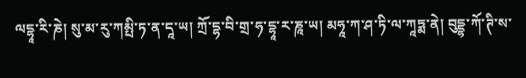ལདྷཱ་རི་ཎེ། སུ་མ་རུ་ཀམྤི་ཏ་ན་དཱ་ཡ། ཀྲོ་དྷ་བི་གྲ་ཧ་དྷཱ་ར་ཎཱ་ཡ། མཧཱ་ཀ་ཤ་ཏི་ལ་ཀཱཏྨ་ནེ། བུདྡྷ་ཀོ་ཊི་ས་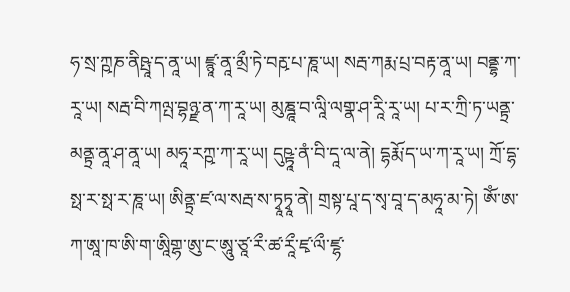ཧ་སྲ་ཀྵཎ་ནིཥྤཱ་ད་ནཱ་ཡ། ཛྙཱ་ནཱ་མྲྀ་ཏེ་བརྵ་པ་ཎཱ་ཡ། སརྦ་ཀརྨ་པྲ་བརྟ་ནཱ་ཡ། བནྡྷ་ཀ་རཱ་ཡ། སརྦ་བི་ཀལྤ་བྷཉྫ་ན་ཀ་རཱ་ཡ། མུཎྜཱ་བ་ལཱི་ལགྣ་ཤ་རཱི་རཱ་ཡ། པ་ར་ཀྲི་ཏ་ཡནྟྲ་མནྟྲ་ནཱ་ཤ་ནཱ་ཡ། མཧཱ་རཀྵ་ཀ་རཱ་ཡ། དུཥྟཱ་ནཾ་བི་དཱ་ལ་ནེ། དྷརྨོ་ད་ཡ་ཀ་རཱ་ཡ། ཀྲོ་དྷ་སྥ་ར་སྥ་ར་ཎཱ་ཡ། ཨིནྟྲ་ཛ་ལ་སརྦ་ས་ཏྭཱཏྭཱ་ནེ། གྲསྟ་པཱ་ད་སྭ་བཱ་ད་མཧཱ་མ་ཏེ། ཨོཾ་ཨ་ཀ་ཨཱ་ཁ་ཨི་ག་ཨཱིགྷ་ཨུ་ང་ཨཱུ་ཙཱ་རྀ་ཚ་རཱྀ་ཛྭ་ལྀ་ཛྷ་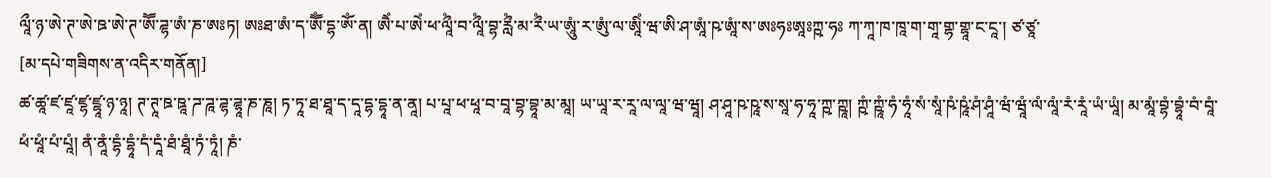ལཱྀ་ཉ་ཨེ་ཊ་ཨེ་ཋ་ཨེ་ཊ་ཨཽ་ཌྷ་ཨཾ་ཎ་ཨཿཏ། ཨཿཐ་ཨཾ་ད་ཨཽཾ་དྷ་ཨོཾ་ན། ཨཻཾ་པ་ཨེཾ་ཕ་ལཱྀཾ་བ་ལཱྀཾ་བྷ་རླྀཾ་མ་རྀཾ་ཡ་ཨཱུཾ་ར་ཨུཾ་ལ་ཨཱིཾ་ཝ་ཨི་ཤ་ཨཱཾ་ཥ་ཨཱཾ་ས་ཨཿཧཿཨཱཿཀྵ་ཧཿ ཀ་ཀཱ་ཁ་ཁཱ་ག་གཱ་གྷ་གྷཱ་ང་ངཱ་། ཙ་ཙཱ་
[མ་དཔེ་གཟིགས་ན་འདིར་གནོན།]
ཚ་ཚཱ་ཛ་ཛཱ་ཛྷ་ཛྷཱ་ཉ་ཉཱ། ཊ་ཊཱ་ཋ་ཋཱ་ཌ་ཌཱ་ཌྷ་ཌྷཱ་ཎ་ཎཱ། ཏ་ཏཱ་ཐ་ཐཱ་ད་དཱ་དྷ་དྷཱ་ན་ནཱ། པ་པཱ་ཕ་ཕཱ་བ་བཱ་བྷ་བྷཱ་མ་མཱ། ཡ་ཡཱ་ར་རཱ་ལ་ལཱ་ཝ་ཝཱ། ཤ་ཤཱ་ཥ་ཥཱ་ས་སཱ་ཧ་ཧཱ་ཀྵ་ཀྵཱ། ཀྵཾ་ཀྵཱཾ་ཧཾ་ཧཱཾ་སཾ་སཱཾ་ཥཾ་ཥཱཾ་ཤཾ་ཤཱཾ་ཝཾ་ཝཱཾ་ལཾ་ལཱཾ་རཾ་རཱཾ་ཡཾ་ཡཱཾ། མ་མཱཾ་བྷཾ་བྷཱཾ་བཾ་བཱཾ་ཕཾ་ཕཱཾ་པཾ་པཱཾ། ནཾ་ནཱཾ་དྷཾ་དྷཱཾ་དཾ་དཱཾ་ཐཾ་ཐཱཾ་ཏཾ་ཏཱཾ། ཎཾ་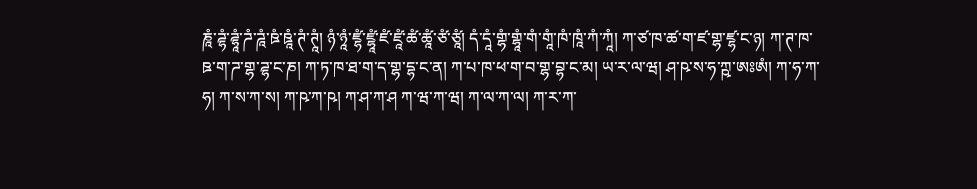ཎཱཾ་ཌྷཾ་ཌྷཱཾ་ཌཾ་ཌཱཾ་ཋཾ་ཋཱཾ་ཊཾ་ཊཱཾ། ཉཾ་ཉཱཾ་ཛྷཾ་ཛྷཱཾ་ཛཾ་ཛཱཾ་ཚཾ་ཚཱཾ་ཙཾ་ཙཱཾ། དཾ་དཱཾ་གྷཾ་གྷཱཾ་གཾ་གཱཾ་ཁཾ་ཁཱཾ་ཀཾ་ཀཱཾ། ཀ་ཙ་ཁ་ཚ་ག་ཛ་གྷ་ཛྷ་ང་ཉ། ཀ་ཊ་ཁ་ཋ་ག་ཌ་གྷ་ཌྷ་ང་ཎ། ཀ་ཏ་ཁ་ཐ་ག་ད་གྷ་དྷ་ང་ན། ཀ་པ་ཁ་ཕ་ག་བ་གྷ་བྷ་ང་མ། ཡ་ར་ལ་ཝ། ཤ་ཥ་ས་ཧ་ཀྵ་ཨཿཨཾ། ཀ་ཧ་ཀ་ཧ། ཀ་ས་ཀ་ས། ཀ་ཥ་ཀ་ཥ། ཀ་ཤ་ཀ་ཤ ཀ་ཝ་ཀ་ཝ། ཀ་ལ་ཀ་ལ། ཀ་ར་ཀ་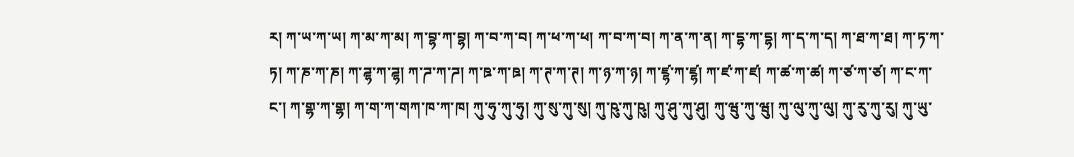ར། ཀ་ཡ་ཀ་ཡ། ཀ་མ་ཀ་མ། ཀ་བྷ་ཀ་བྷ། ཀ་བ་ཀ་བ། ཀ་ཕ་ཀ་ཕ། ཀ་བ་ཀ་བ། ཀ་ན་ཀ་ན། ཀ་དྷ་ཀ་དྷ། ཀ་ད་ཀ་ད། ཀ་ཐ་ཀ་ཐ། ཀ་ཏ་ཀ་ཏ། ཀ་ཎ་ཀ་ཎ། ཀ་ཌྷ་ཀ་ཌྷ། ཀ་ཌ་ཀ་ཌ། ཀ་ཋ་ཀ་ཋ། ཀ་ཊ་ཀ་ཊ། ཀ་ཉ་ཀ་ཉ། ཀ་ཛྷ་ཀ་ཛྷ། ཀ་ཛ་ཀ་ཛ། ཀ་ཚ་ཀ་ཚ། ཀ་ཙ་ཀ་ཙ། ཀ་ང་ཀ་ང་། ཀ་གྷ་ཀ་གྷ། ཀ་ག་ཀ་གཀ་ཁ་ཀ་ཁ། ཀུ་ཧུ་ཀུ་ཧུ། ཀུ་སུ་ཀུ་སུ། ཀུ་ཥུ་ཀུ་ཥུ། ཀུ་ཤུ་ཀུ་ཤུ། ཀུ་ཝུ་ཀུ་ཝུ། ཀུ་ལུ་ཀུ་ལུ། ཀུ་རུ་ཀུ་རུ། ཀུ་ཡུ་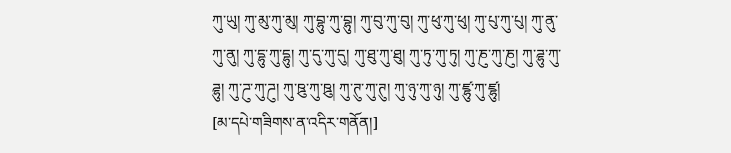ཀུ་ཡུ། ཀུ་མུ་ཀུ་མུ། ཀུ་བྷུ་ཀུ་བྷུ། ཀུ་བུ་ཀུ་བུ། ཀུ་ཕུ་ཀུ་ཕུ། ཀུ་པུ་ཀུ་པུ། ཀུ་ནུ་ཀུ་ནུ། ཀུ་དྷུ་ཀུ་དྷུ། ཀུ་དུ་ཀུ་དུ། ཀུ་ཐུ་ཀུ་ཐུ། ཀུ་ཏུ་ཀུ་ཏུ། ཀུ་ཎུ་ཀུ་ཎུ། ཀུ་ཌྷུ་ཀུ་ཌྷུ། ཀུ་ཌུ་ཀུ་ཌུ། ཀུ་ཋུ་ཀུ་ཋུ། ཀུ་ཊུ་ཀུ་ཊུ། ཀུ་ཉུ་ཀུ་ཉུ། ཀུ་ཛྷུ་ཀུ་ཛྷུ།
[མ་དཔེ་གཟིགས་ན་འདིར་གནོན།]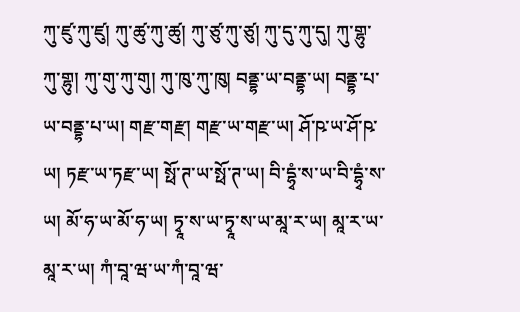ཀུ་ཛུ་ཀུ་ཛུ། ཀུ་ཚུ་ཀུ་ཚུ། ཀུ་ཙུ་ཀུ་ཙུ། ཀུ་དུ་ཀུ་དུ། ཀུ་གྷུ་ཀུ་གྷུ། ཀུ་གུ་ཀུ་གུ། ཀུ་ཁུ་ཀུ་ཁུ། བནྡྷ་ཡ་བནྡྷ་ཡ། བནྡྷ་པ་ཡ་བནྡྷ་པ་ཡ། གརྫ་གརྫ། གརྫ་ཡ་གརྫ་ཡ། ཤོ་ཥ་ཡ་ཤོ་ཥ་ཡ། ཏརྫ་ཡ་ཏརྫ་ཡ། སྥོ་ཊ་ཡ་སྥོ་ཊ་ཡ། བི་དྷྭཾ་ས་ཡ་བི་དྷྭཾ་ས་ཡ། མོ་ཧ་ཡ་མོ་ཧ་ཡ། ཏྭཱ་ས་ཡ་ཏྭཱ་ས་ཡ་མཱ་ར་ཡ། མཱ་ར་ཡ་མཱ་ར་ཡ། ཀཾ་བཱ་ཝ་ཡ་ཀཾ་བཱ་ཝ་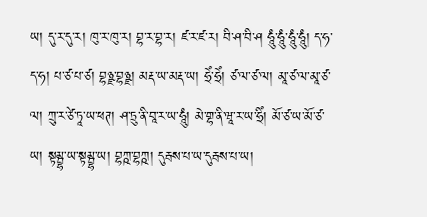ཡ། དུ་ར་དུ་ར། ཁུ་ར་ཁུ་ར། བྷ་ར་བྷ་ར། ཛ་ར་ཛ་ར། བི་ཤ་བི་ཤ ཧཱུཾ་ཧཱུཾ་ཧཱུཾ་ཧཱུཾ། ད་ཧ་ད་ཧ། པ་ཙ་པ་ཙ། བྷཉྫ་བྷཉྫ། མརྡ་ཡ་མརྡ་ཡ། ཧྲེཾ་ཧྲེཾ། ཙ་ལ་ཙ་ལ། མཱ་ཙ་ལ་མཱ་ཙ་ལ། ཀྲུ་ར་ཙེ་ཏཱ་ཡ་ཕཊ། ཤ་ཏྲུ་ནི་བཱ་ར་ཡ་ཧཱུཾ། མེ་གྷ་ནི་ཝཱ་ར་ཡ་ཧྲིཾ། མོ་ཙ་ཡ་མོ་ཙ་ཡ། སྟམྦྷ་ཡ་སྟམྦྷ་ཡ། བྷཀྵ་བྷཀྵ། དུརྦས་པ་ཡ་དུརྦས་པ་ཡ།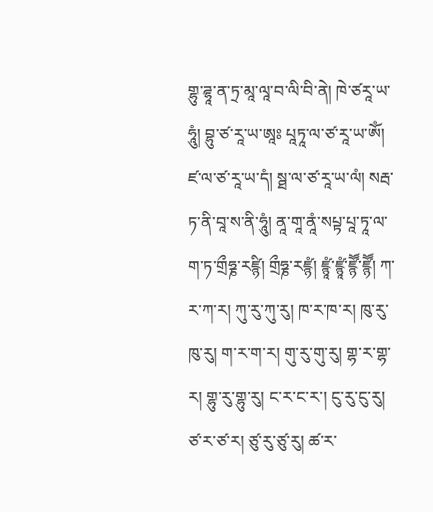གྷུ་ཌྷཱ་ན་ཏྲ་མཱ་ལཱ་བ་ལི་བི་ནེ། ཁེ་ཙརཱ་ཡ་ཧཱུཾ། བྷུ་ཙ་རཱ་ཡ་ཨཱཿ པཱཏཱ་ལ་ཙ་རཱ་ཡ་ཨོཾ། ཛ་ལ་ཙ་རཱ་ཡ་དཾ། སྠ་ལ་ཙ་རཱ་ཡ་ལཾ། སརྦ་ཏ་ནི་བཱ་ས་ནི་ཧཱུཾ། ནཱ་གཱ་ནཱཾ་སཔྟ་པཱ་ཏཱ་ལ་ག་ཏ་གྲྀཧྞ་རཛྙི། གྲྀཧྞ་རཛྙཾ། ཛྙཱཾ་ཛྙཱཾ་ཛྙཽ་ཛྙཽ། ཀ་ར་ཀ་ར། ཀུ་རུ་ཀུ་རུ། ཁ་ར་ཁ་ར། ཁུ་རུ་ཁུ་རུ། ག་ར་ག་ར། གུ་རུ་གུ་རུ། གྷ་ར་གྷ་ར། གྷུ་རུ་གྷུ་རུ། ང་ར་ང་ར་། ངུ་རུ་ངུ་རུ། ཙ་ར་ཙ་ར། ཙུ་རུ་ཙུ་རུ། ཚ་ར་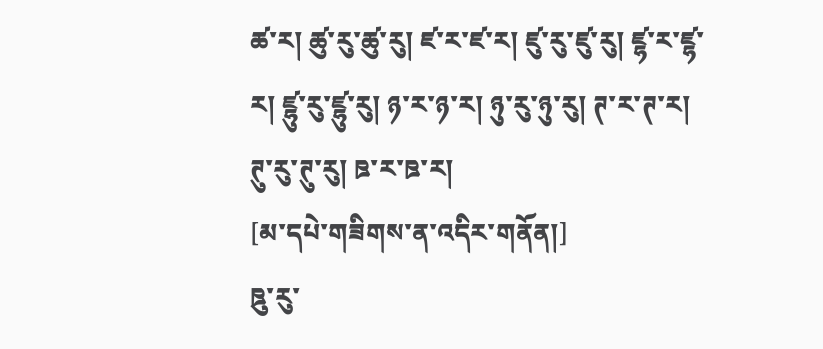ཚ་ར། ཚུ་རུ་ཚུ་རུ། ཛ་ར་ཛ་ར། ཛུ་རུ་ཛུ་རུ། ཛྷ་ར་ཛྷ་ར། ཛྷུ་རུ་ཛྷུ་རུ། ཉ་ར་ཉ་ར། ཉུ་རུ་ཉུ་རུ། ཊ་ར་ཊ་ར། ཊུ་རུ་ཊུ་རུ། ཋ་ར་ཋ་ར།
[མ་དཔེ་གཟིགས་ན་འདིར་གནོན།]
ཋུ་རུ་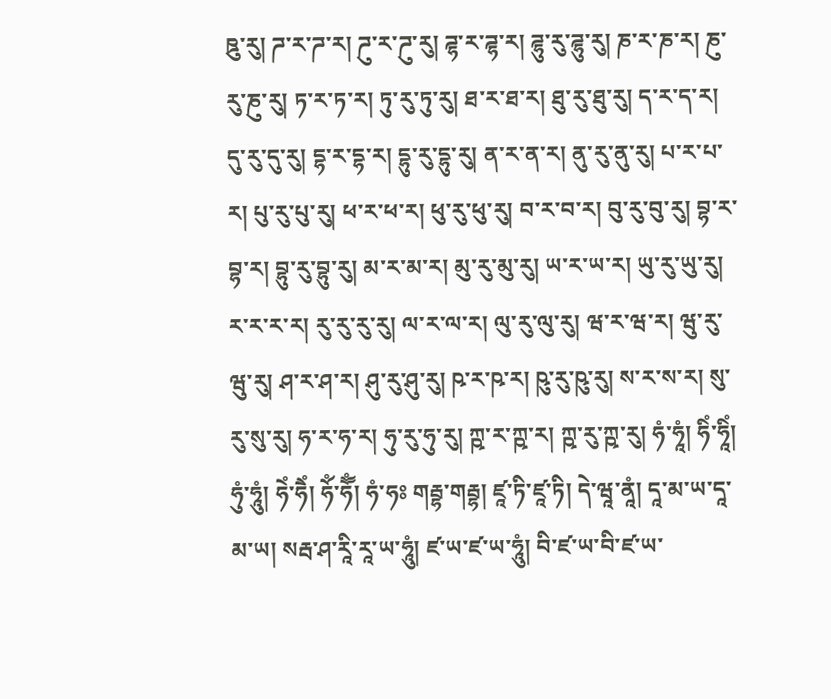ཋུ་རུ། ཌ་ར་ཌ་ར། ཌུ་ར་ཌུ་རུ། ཌྷ་ར་ཌྷ་ར། ཌྷུ་རུ་ཌྷུ་རུ། ཎ་ར་ཎ་ར། ཎུ་རུ་ཎུ་རུ། ཏ་ར་ཏ་ར། ཏུ་རུ་ཏུ་རུ། ཐ་ར་ཐ་ར། ཐུ་རུ་ཐུ་རུ། ད་ར་ད་ར། དུ་རུ་དུ་རུ། དྷ་ར་དྷ་ར། དྷུ་རུ་དྷུ་རུ། ན་ར་ན་ར། ནུ་རུ་ནུ་རུ། པ་ར་པ་ར། པུ་རུ་པུ་རུ། ཕ་ར་ཕ་ར། ཕུ་རུ་ཕུ་རུ། བ་ར་བ་ར། བུ་རུ་བུ་རུ། བྷ་ར་བྷ་ར། བྷུ་རུ་བྷུ་རུ། མ་ར་མ་ར། མུ་རུ་མུ་རུ། ཡ་ར་ཡ་ར། ཡུ་རུ་ཡུ་རུ། ར་ར་ར་ར། རུ་རུ་རུ་རུ། ལ་ར་ལ་ར། ལུ་རུ་ལུ་རུ། ཝ་ར་ཝ་ར། ཝུ་རུ་ཝུ་རུ། ཤ་ར་ཤ་ར། ཤུ་རུ་ཤུ་རུ། ཥ་ར་ཥ་ར། ཥུ་རུ་ཥུ་རུ། ས་ར་ས་ར། སུ་རུ་སུ་རུ། ཧ་ར་ཧ་ར། ཧུ་རུ་ཧུ་རུ། ཀྵ་ར་ཀྵ་ར། ཀྵ་རུ་ཀྵ་རུ། ཧཾ་ཧཱཾ། ཧིཾ་ཧཱིཾ། ཧུཾ་ཧཱུཾ། ཧེཾ་ཧཻཾ། ཧོཾ་ཧཽཾ། ཧཾ་ཧཿ གརྦྷ་གརྦྷ། ཛཱ་ཏི་ཛཱ་ཏི། དེ་ཝཱ་ནཱཾ། དཱ་མ་ཡ་དཱ་མ་ཡ། སརྦ་ཤ་རཱི་རཱ་ཡ་ཧཱུཾ། ཛ་ཡ་ཛ་ཡ་ཧཱུཾ། བི་ཛ་ཡ་བི་ཛ་ཡ་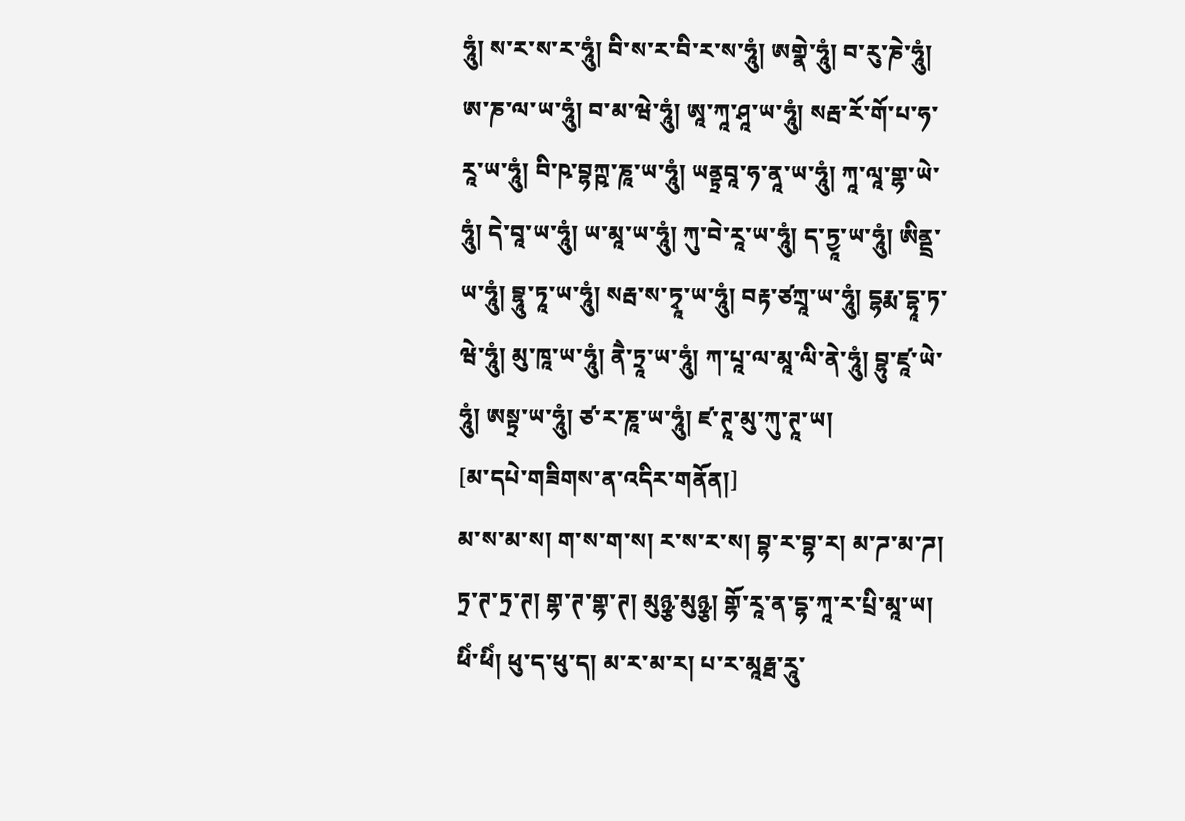ཧཱུཾ། ས་ར་ས་ར་ཧཱུཾ། བི་ས་ར་བི་ར་ས་ཧཱུཾ། ཨགྣེ་ཧཱུཾ། བ་རུ་ཎེ་ཧཱུཾ། ཨ་ཎ་ལ་ཡ་ཧཱུཾ། བ་མ་ཝེ་ཧཱུཾ། ཨཱ་ཀཱ་ཤཱ་ཡ་ཧཱུཾ། སརྦ་རོ་གོ་པ་ཧ་རཱ་ཡ་ཧཱུཾ། བི་ཥ་བྷཀྵ་ཎཱ་ཡ་ཧཱུཾ། ཡནྟྲབཱ་ཧ་ནཱ་ཡ་ཧཱུཾ། ཀཱ་ལཱ་གྷ་ཡེ་ཧཱུཾ། དེ་བཱ་ཡ་ཧཱུཾ། ཡ་མཱ་ཡ་ཧཱུཾ། ཀུ་བེ་རཱ་ཡ་ཧཱུཾ། ད་ཏྱཱ་ཡ་ཧཱུཾ། ཨིནྡྲ་ཡ་ཧཱུཾ། བྷཱུ་ཏཱ་ཡ་ཧཱུཾ། སརྦ་ས་ཏྭཱ་ཡ་ཧཱུཾ། བརྟ་ཙཀྲཱ་ཡ་ཧཱུཾ། དྷརྨ་དྷཱ་ཏ་ཝེ་ཧཱུཾ། མུ་ཁཱ་ཡ་ཧཱུཾ། ནཻ་ཏྲཱ་ཡ་ཧཱུཾ། ཀ་པཱ་ལ་མཱ་ལི་ནེ་ཧཱུཾ། བྷུ་ཛཱ་ཡེ་ཧཱུཾ། ཨསྟྲ་ཡ་ཧཱུཾ། ཙ་ར་ཎཱ་ཡ་ཧཱུཾ། ཛ་ཊཱ་མུ་ཀུ་ཊཱ་ཡ།
[མ་དཔེ་གཟིགས་ན་འདིར་གནོན།]
མ་ས་མ་ས། ག་ས་ག་ས། ར་ས་ར་ས། བྷ་ར་བྷ་ར། མ་ཌ་མ་ཌ། ཏྲ་ཊ་ཏྲ་ཊ། གྷ་ཊ་གྷ་ཊ། མུཉྩ་མུཉྩ། གྷོ་རཱ་ན་དྷ་ཀཱ་ར་པྲི་མཱ་ཡ། ཕིཾ་ཕིཾ། ཕུ་ད་ཕུ་ད། མ་ར་མ་ར། པ་ར་མཱརྠ་རཱུ་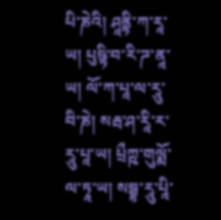པི་ཎེའི། ཤཱནྟི་ཀ་རཱ་ཡ། པུཥྟི་བ་རི་ཌ་ནཱ་ཡ། ལོ་ཀ་པཱ་ལ་རཱུ་བི་ཎེ། སརྦ་ཤ་རཱི་ར་རཱུ་པཱ་ཡ། པྲྀཀྵ་གུལྨོ་ལ་ཏཱ་ཡ། སབྦྷ་རཱུ་པཱི་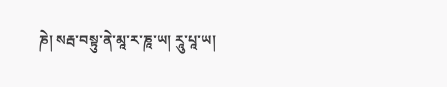ཎེ། སརྦ་བསྟུ་ནེ་མཱ་ར་ཎཱ་ཡ། རཱུ་པཱ་ཡ།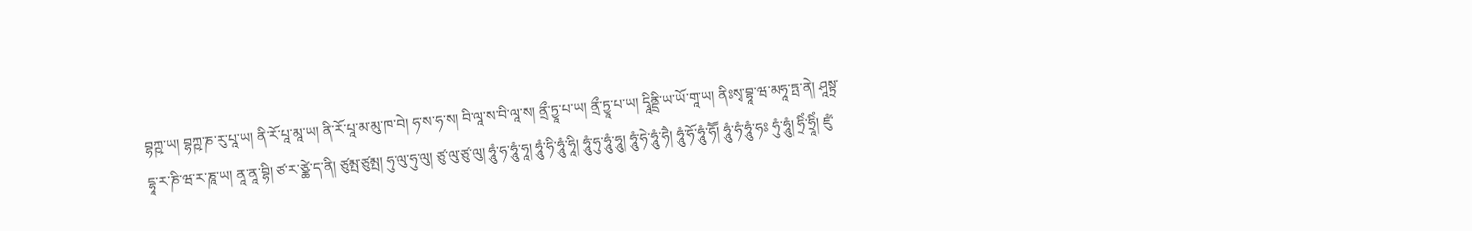བྷཀྵ་ཡ། བྷཀྵ་ཎ་རུ་པཱ་ཡ། ནི་རོ་པཱ་མཱ་ཡ། ནི་རོ་པཱ་མ་མུ་ཁ་བེ། ཧ་ས་ཧ་ས། བི་ལཱ་ས་བི་ལཱ་ས། ནྲྀ་ཏྱཱ་པ་ཡ། ནྲྀ་ཏྱཱ་པ་ཡ། དྭཱིནྡྲི་ཡ་ཡོ་གཱ་ཡ། ནིཿསྭ་བྷཱ་ཝ་མཧཱ་ཏྤ་ནེ། ཤཱསྟྲ་དྷཱ་ར་ཎི་ཝ་ར་ཎཱ་ཡ། ནཱ་ནཱ་བྷི། ཙ་ར་ཙྪེ་ད་ནི། ཙུམྤ་ཙུམྤ། ཧུ་ལུ་ཧུ་ལུ། ཙུ་ལུ་ཙུ་ལུ། ཧཱུཾ་ཧ་ཧཱུཾ་ཧཱ། ཧཱུཾ་ཧི་ཧཱུཾ་ཧཱི། ཧཱུཾ་ཧུ་ཧཱུཾ་ཧཱུ། ཧཱུཾ་ཧེ་ཧཱུཾ་ཧཻ། ཧཱུཾ་ཧོ་ཧཱུཾ་ཧཽ། ཧཱུཾ་ཧཾ་ཧཱུཾ་ཧཿ ཧུཾ་ཧཱུཾ། ཧྲིཾ་ཧྲཱིཾ། ཛུཾ་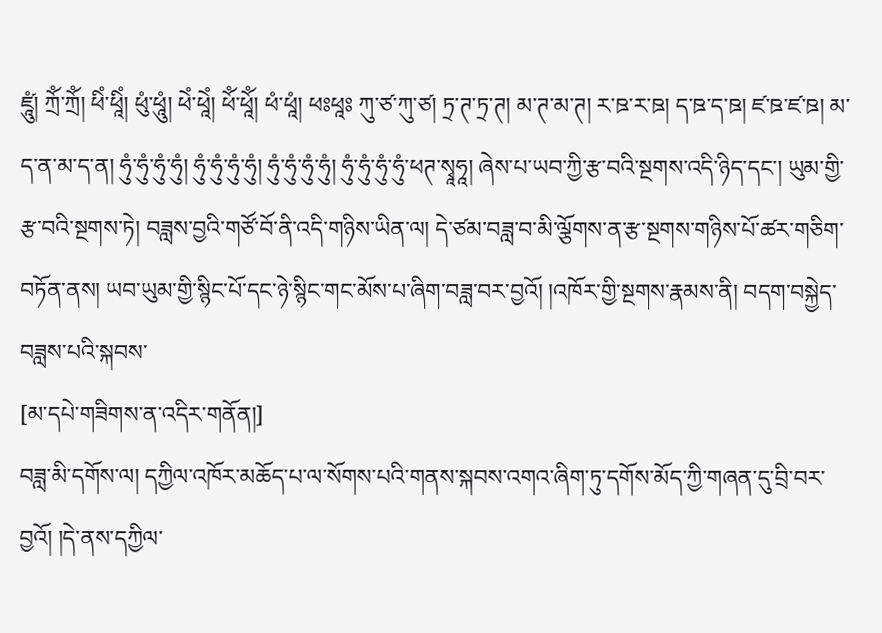ཛཱུཾ། ཀྲོཾ་ཀྲོཾ། ཕིཾ་ཕཱིཾ། ཕུཾ་ཕཱུཾ། ཕེཾ་ཕཱེཾ། ཕོཾ་ཕཱོཾ། ཕཾ་ཕཱཾ། ཕཿཕཱཿ ཀུ་ཙ་ཀུ་ཙ། ཏྲ་ཊ་ཏྲ་ཊ། མ་ཊ་མ་ཊ། ར་ཋ་ར་ཋ། ད་ཋ་ད་ཋ། ཛ་ཋ་ཛ་ཋ། མ་ད་ན་མ་ད་ན། ཧུཾ་ཧུཾ་ཧུཾ་ཧུཾ། ཧུཾ་ཧུཾ་ཧུཾ་ཧུཾ། ཧུཾ་ཧུཾ་ཧུཾ་ཧུཾ། ཧུཾ་ཧུཾ་ཧུཾ་ཧུཾ་ཕཊ་སྭཱཧཱ། ཞེས་པ་ཡབ་ཀྱི་རྩ་བའི་སྔགས་འདི་ཉིད་དང་། ཡུམ་གྱི་རྩ་བའི་སྔགས་ཏེ། བཟླས་བྱའི་གཙོ་བོ་ནི་འདི་གཉིས་ཡིན་ལ། དེ་ཙམ་བཟླ་བ་མི་ལྕོགས་ན་རྩ་སྔགས་གཉིས་པོ་ཚར་གཅིག་བཏོན་ནས། ཡབ་ཡུམ་གྱི་སྙིང་པོ་དང་ཉེ་སྙིང་གང་མོས་པ་ཞིག་བཟླ་བར་བྱའོ། །འཁོར་གྱི་སྔགས་རྣམས་ནི། བདག་བསྐྱེད་བཟླས་པའི་སྐབས་
[མ་དཔེ་གཟིགས་ན་འདིར་གནོན།]
བཟླ་མི་དགོས་ལ། དཀྱིལ་འཁོར་མཆོད་པ་ལ་སོགས་པའི་གནས་སྐབས་འགའ་ཞིག་ཏུ་དགོས་མོད་ཀྱི་གཞན་དུ་བྲི་བར་བྱའོ། །དེ་ནས་དཀྱིལ་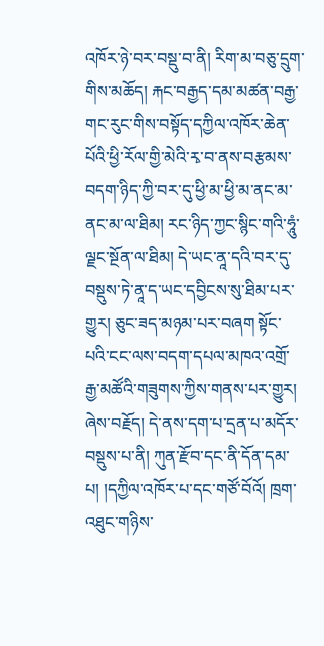འཁོར་ཉེ་བར་བསྡུ་བ་ནི། རིག་མ་བཅུ་དྲུག་གིས་མཆོད། རྐང་བརྒྱད་དམ་མཚན་བརྒྱ་གང་རུང་གིས་བསྟོད་དཀྱིལ་འཁོར་ཆེན་པོའི་ཕྱི་རོལ་གྱི་མེའི་རྭ་བ་ནས་བརྩམས་བདག་ཉིད་ཀྱི་བར་དུ་ཕྱི་མ་ཕྱི་མ་ནང་མ་ནང་མ་ལ་ཐིམ། རང་ཉིད་ཀྱང་སྙིང་གའི་ཧཱུཾ་ལྗང་སྔོན་ལ་ཐིམ། དེ་ཡང་ནཱ་དའི་བར་དུ་བསྡུས་ཏེ་ནཱ་ད་ཡང་དབྱིངས་སུ་ཐིམ་པར་གྱུར། ཅུང་ཟད་མཉམ་པར་བཞག སྟོང་པའི་ངང་ལས་བདག་དཔལ་མཁའ་འགྲོ་རྒྱ་མཚོའི་གཟུགས་ཀྱིས་གནས་པར་གྱུར། ཞེས་བརྗོད། དེ་ནས་དག་པ་དྲན་པ་མདོར་བསྡུས་པ་ནི། ཀུན་རྫོབ་དང་ནི་དོན་དམ་པ། །དཀྱིལ་འཁོར་པ་དང་གཙོ་བོའོ། ཁྲག་འཐུང་གཉིས་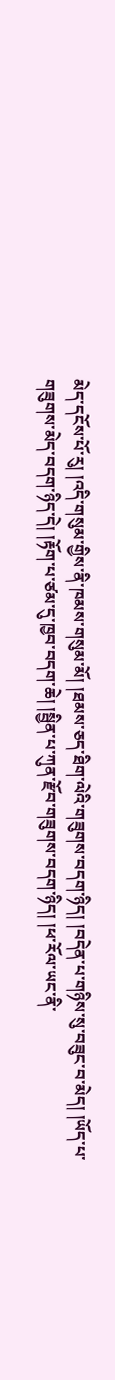མེད་དངོས་པོ་རུ། །འདི་གསུམ་གྱིས་ནི་ཁམས་གསུམ་མོ། །ཐམས་ཅད་ཐིག་ལེའི་གཟུགས་བདག་ཉིད། །བདེན་པ་གཉིས་སུ་བཟུང་བ་མེད། །ཡོད་པ་གཟུགས་མེད་བདག་ཉིད་དེ། །རྟོག་པ་ཙམ་དུ་ཁྱབ་བདག་ཆེ། །སྦྱིན་པ་ཀུན་རྫོབ་གཟུགས་བདག་ཉིད། །ཕ་རོལ་ཡང་ནི་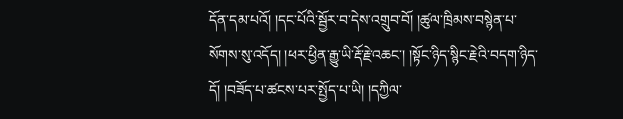དོན་དམ་པའོ། །དང་པོའི་སྦྱོར་བ་དེས་འགྲུབ་བོ། །ཚུལ་ཁྲིམས་བསྙེན་པ་སོགས་སུ་འདོད། །ཕར་ཕྱིན་རྒྱུ་ཡི་རྡོ་རྗེ་འཆང་། །སྟོང་ཉིད་སྙིང་རྗེའི་བདག་ཉིད་དོ། །བཟོད་པ་ཚངས་པར་སྤྱོད་པ་ཡི། །དཀྱིལ་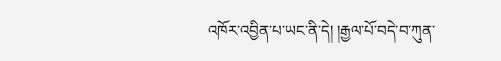འཁོར་འབྱིན་པ་ཡང་ནི་དེ། །རྒྱལ་པོ་བདེ་བ་ཀུན་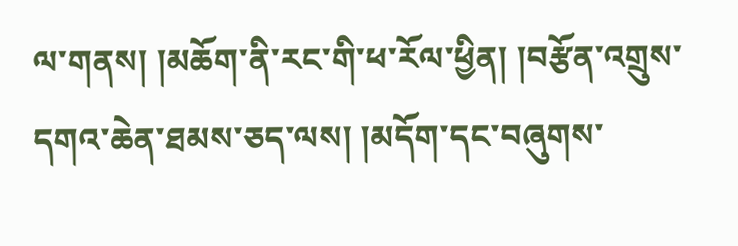ལ་གནས། །མཆོག་ནི་རང་གི་ཕ་རོལ་ཕྱིན། །བརྩོན་འགྲུས་དགའ་ཆེན་ཐམས་ཅད་ལས། །མདོག་དང་བཞུགས་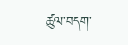ཚུལ་བདག་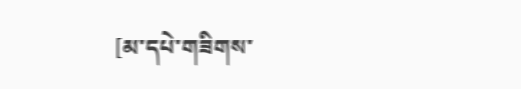[མ་དཔེ་གཟིགས་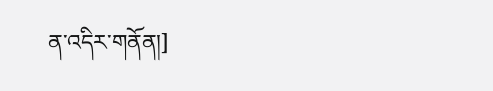ན་འདིར་གནོན།]